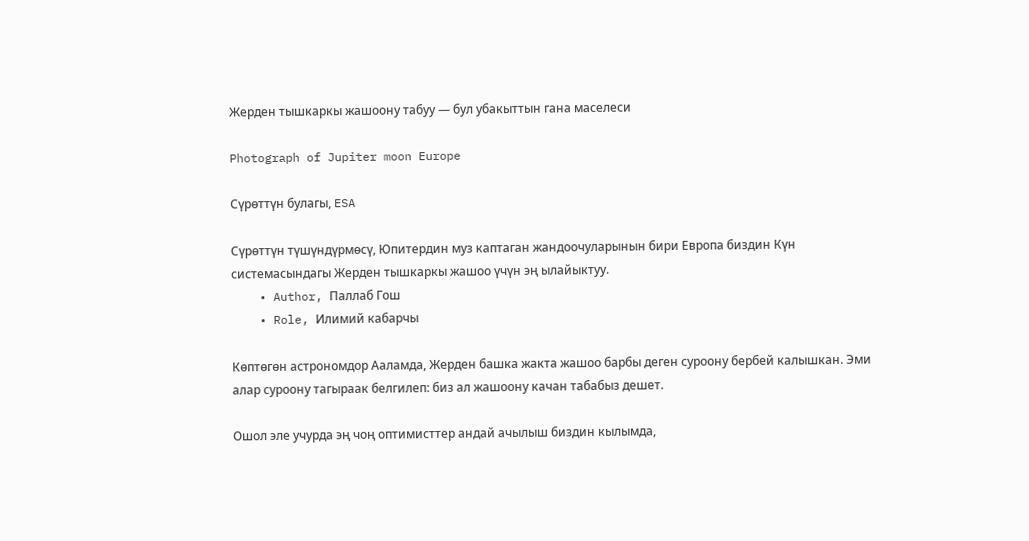Жерден тышкаркы жашоону табуу — бул убакыттын гана маселеси

Photograph of Jupiter moon Europe

Сүрөттүн булагы, ESA

Сүрөттүн түшүндүрмөсү, Юпитердин муз каптаган жандоочуларынын бири Европа биздин Күн системасындагы Жерден тышкаркы жашоо үчүн эң ылайыктуу.
    • Author, Паллаб Гош
    • Role, Илимий кабарчы

Көптөгөн астрономдор Ааламда, Жерден башка жакта жашоо барбы деген суроону бербей калышкан. Эми алар суроону тагыраак белгилеп: биз ал жашоону качан табабыз дешет.

Ошол эле учурда эң чоң оптимисттер андай ачылыш биздин кылымда,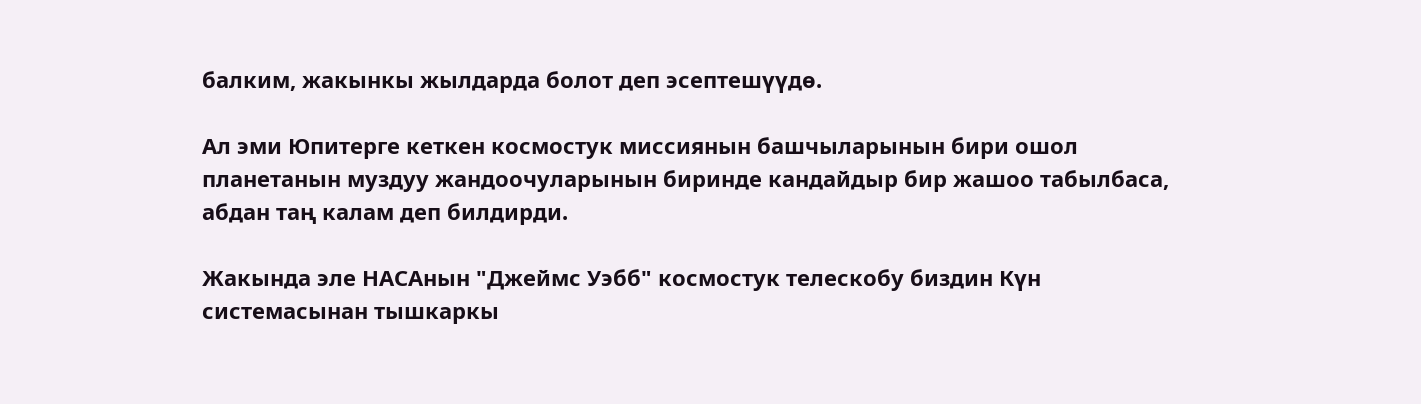балким, жакынкы жылдарда болот деп эсептешүүдө.

Ал эми Юпитерге кеткен космостук миссиянын башчыларынын бири ошол планетанын муздуу жандоочуларынын биринде кандайдыр бир жашоо табылбаса, абдан таң калам деп билдирди.

Жакында эле НАСАнын "Джеймс Уэбб" космостук телескобу биздин Күн системасынан тышкаркы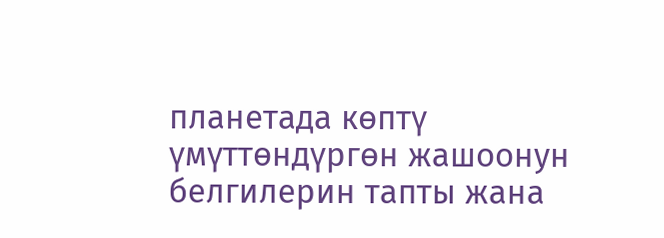планетада көптү үмүттөндүргөн жашоонун белгилерин тапты жана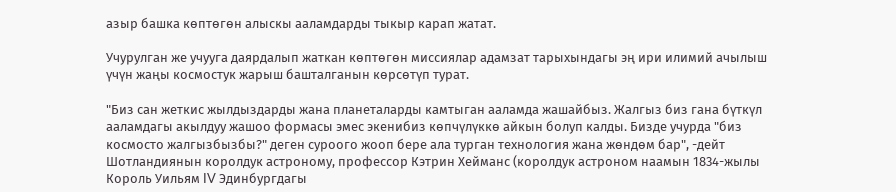азыр башка көптөгөн алыскы ааламдарды тыкыр карап жатат.

Учурулган же учууга даярдалып жаткан көптөгөн миссиялар адамзат тарыхындагы эң ири илимий ачылыш үчүн жаңы космостук жарыш башталганын көрсөтүп турат.

"Биз сан жеткис жылдыздарды жана планеталарды камтыган ааламда жашайбыз. Жалгыз биз гана бүткүл ааламдагы акылдуу жашоо формасы эмес экенибиз көпчүлүккө айкын болуп калды. Бизде учурда "биз космосто жалгызбызбы?" деген суроого жооп бере ала турган технология жана жөндөм бар", -дейт Шотландиянын королдук астроному, профессор Кэтрин Хейманс (королдук астроном наамын 1834-жылы Король Уильям IV Эдинбургдагы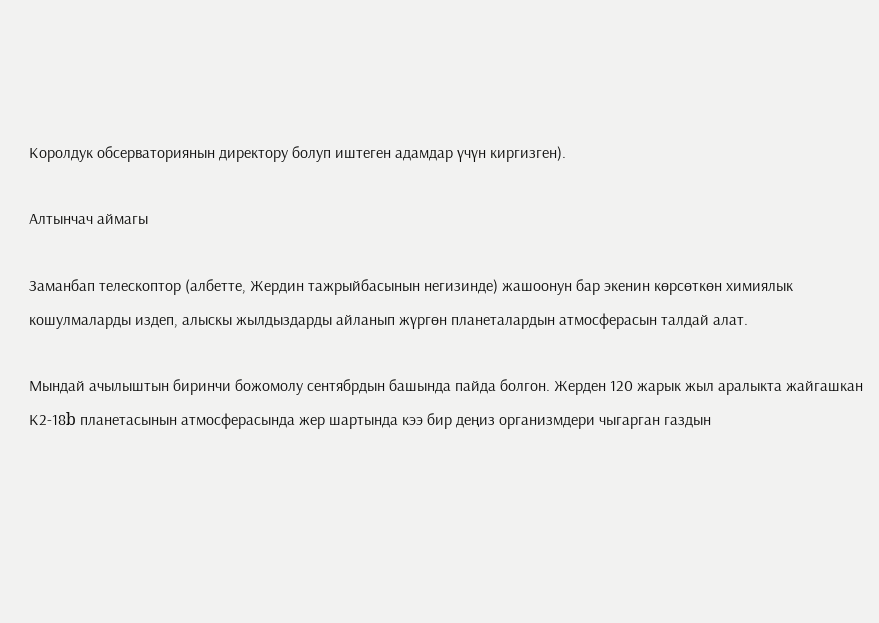Королдук обсерваториянын директору болуп иштеген адамдар үчүн киргизген).

Алтынчач аймагы

Заманбап телескоптор (албетте, Жердин тажрыйбасынын негизинде) жашоонун бар экенин көрсөткөн химиялык кошулмаларды издеп, алыскы жылдыздарды айланып жүргөн планеталардын атмосферасын талдай алат.

Мындай ачылыштын биринчи божомолу сентябрдын башында пайда болгон. Жерден 120 жарык жыл аралыкта жайгашкан К2-18b планетасынын атмосферасында жер шартында кээ бир деңиз организмдери чыгарган газдын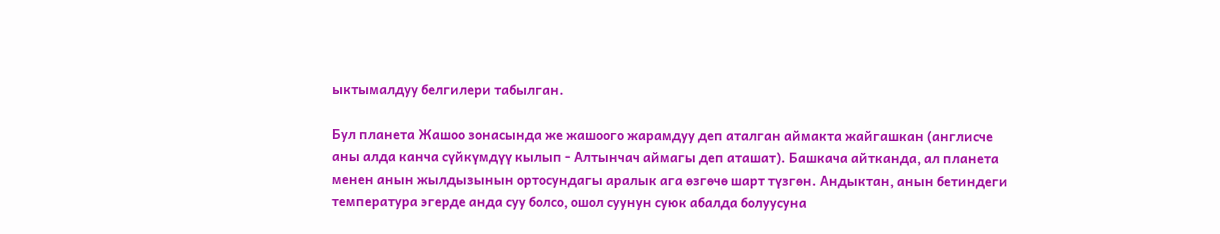ыктымалдуу белгилери табылган.

Бул планета Жашоо зонасында же жашоого жарамдуу деп аталган аймакта жайгашкан (англисче аны алда канча сүйкүмдүү кылып - Алтынчач аймагы деп аташат). Башкача айтканда, ал планета менен анын жылдызынын ортосундагы аралык ага өзгөчө шарт түзгөн. Андыктан, анын бетиндеги температура эгерде анда суу болсо, ошол суунун суюк абалда болуусуна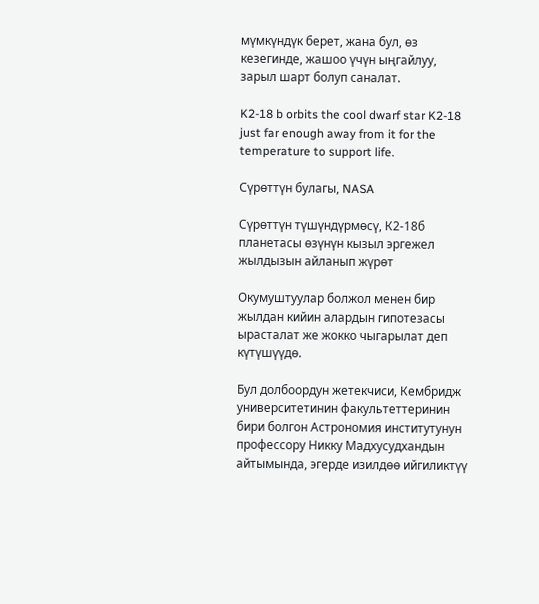мүмкүндүк берет, жана бул, өз кезегинде, жашоо үчүн ыңгайлуу, зарыл шарт болуп саналат.

K2-18 b orbits the cool dwarf star K2-18 just far enough away from it for the temperature to support life.

Сүрөттүн булагы, NASA

Сүрөттүн түшүндүрмөсү, К2-18б планетасы өзүнүн кызыл эргежел жылдызын айланып жүрөт

Окумуштуулар болжол менен бир жылдан кийин алардын гипотезасы ырасталат же жокко чыгарылат деп күтүшүүдө.

Бул долбоордун жетекчиси, Кембридж университетинин факультеттеринин бири болгон Астрономия институтунун профессору Никку Мадхусудхандын айтымында, эгерде изилдөө ийгиликтүү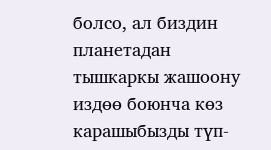болсо, ал биздин планетадан тышкаркы жашоону издөө боюнча көз карашыбызды түп-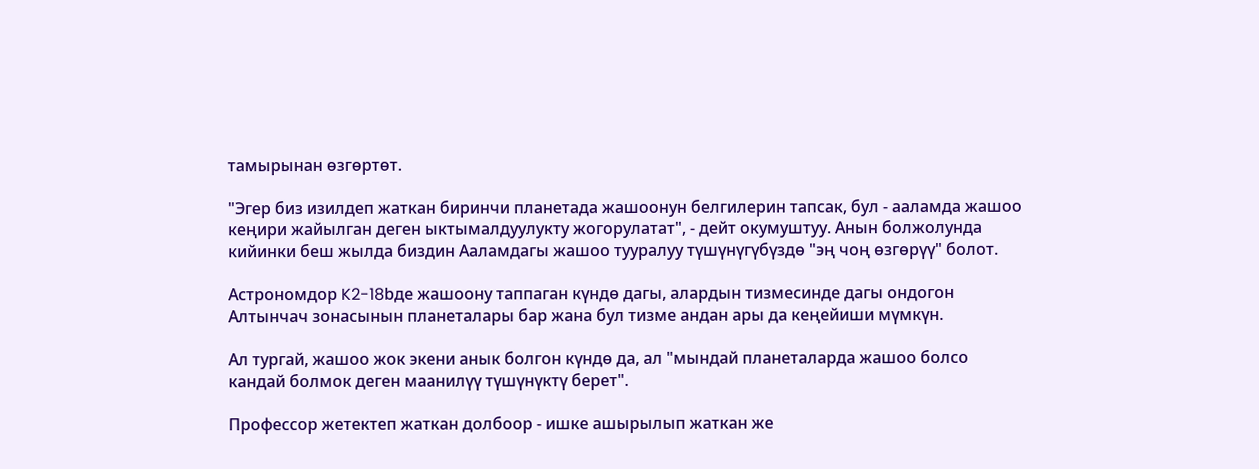тамырынан өзгөртөт.

"Эгер биз изилдеп жаткан биринчи планетада жашоонун белгилерин тапсак, бул - ааламда жашоо кеңири жайылган деген ыктымалдуулукту жогорулатат", - дейт окумуштуу. Анын болжолунда кийинки беш жылда биздин Ааламдагы жашоо тууралуу түшүнүгүбүздө "эң чоң өзгөрүү" болот.

Астрономдор K2-18bде жашоону таппаган күндө дагы, алардын тизмесинде дагы ондогон Алтынчач зонасынын планеталары бар жана бул тизме андан ары да кеңейиши мүмкүн.

Ал тургай, жашоо жок экени анык болгон күндө да, ал "мындай планеталарда жашоо болсо кандай болмок деген маанилүү түшүнүктү берет".

Профессор жетектеп жаткан долбоор - ишке ашырылып жаткан же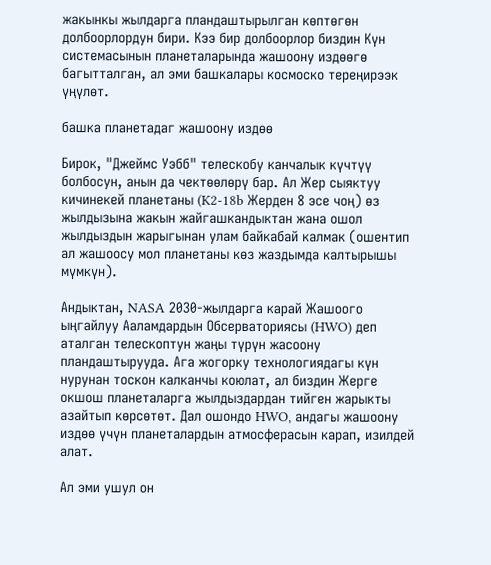жакынкы жылдарга пландаштырылган көптөгөн долбоорлордун бири. Кээ бир долбоорлор биздин Күн системасынын планеталарында жашоону издөөгө багытталган, ал эми башкалары космоско тереңирээк үңүлөт.

башка планетадаг жашоону издөө

Бирок, "Джеймс Уэбб" телескобу канчалык күчтүү болбосун, анын да чектөөлөрү бар. Ал Жер сыяктуу кичинекей планетаны (K2-18b Жерден 8 эсе чоң) өз жылдызына жакын жайгашкандыктан жана ошол жылдыздын жарыгынан улам байкабай калмак (ошентип ал жашоосу мол планетаны көз жаздымда калтырышы мүмкүн).

Андыктан, NASA 2030-жылдарга карай Жашоого ыңгайлуу Ааламдардын Обсерваториясы (HWO) деп аталган телескоптун жаңы түрүн жасоону пландаштырууда. Ага жогорку технологиядагы күн нурунан тоскон калканчы коюлат, ал биздин Жерге окшош планеталарга жылдыздардан тийген жарыкты азайтып көрсөтөт. Дал ошондо HWO, андагы жашоону издөө үчүн планеталардын атмосферасын карап, изилдей алат.

Ал эми ушул он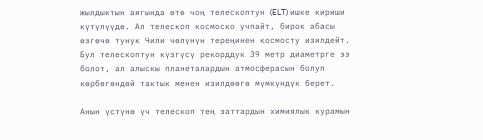жылдыктын аягында өтө чоң телескоптун (ELT) ишке кириши күтүлүүдө. Ал телескоп космоско учпайт, бирок абасы өзгөчө тунук Чили чөлүнүн тереңинен космосту изилдейт. Бул телескоптун күзгүсү рекорддук 39 метр диаметрге ээ болот, ал алыскы планеталардын атмосферасын болуп көрбөгөндөй тактык менен изилдөөгө мүмкүндүк берет.

Анын үстүнө үч телескоп тең заттардын химиялык курамын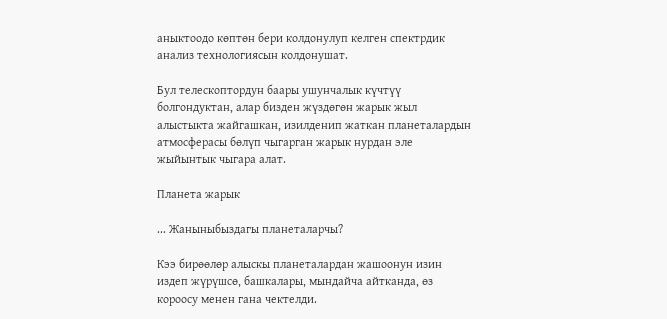аныктоодо көптөн бери колдонулуп келген спектрдик анализ технологиясын колдонушат.

Бул телескоптордун баары ушунчалык күчтүү болгондуктан, алар бизден жүздөгөн жарык жыл алыстыкта жайгашкан, изилденип жаткан планеталардын атмосферасы бөлүп чыгарган жарык нурдан эле жыйынтык чыгара алат.

Планета жарык

... Жаныныбыздагы планеталарчы?

Кээ бирөөлөр алыскы планеталардан жашоонун изин издеп жүрүшсө, башкалары, мындайча айтканда, өз короосу менен гана чектелди.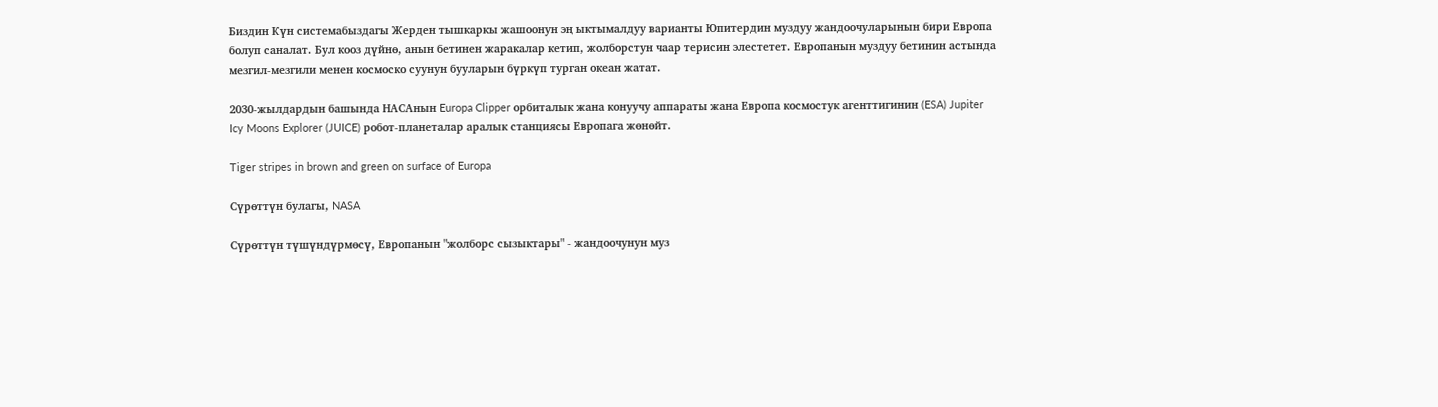Биздин Күн системабыздагы Жерден тышкаркы жашоонун эң ыктымалдуу варианты Юпитердин муздуу жандоочуларынын бири Европа болуп саналат. Бул кооз дүйнө, анын бетинен жаракалар кетип, жолборстун чаар терисин элестетет. Европанын муздуу бетинин астында мезгил-мезгили менен космоско суунун бууларын бүркүп турган океан жатат.

2030-жылдардын башында НАСАнын Europa Clipper орбиталык жана конуучу аппараты жана Европа космостук агенттигинин (ESA) Jupiter Icy Moons Explorer (JUICE) робот-планеталар аралык станциясы Европага жөнөйт.

Tiger stripes in brown and green on surface of Europa

Сүрөттүн булагы, NASA

Сүрөттүн түшүндүрмөсү, Европанын "жолборс сызыктары" - жандоочунун муз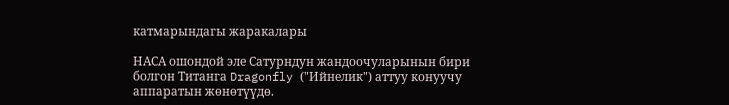катмарындагы жаракалары

НАСА ошондой эле Сатурндун жандоочуларынын бири болгон Титанга Dragonfly ("Ийнелик") аттуу конуучу аппаратын жөнөтүүдө.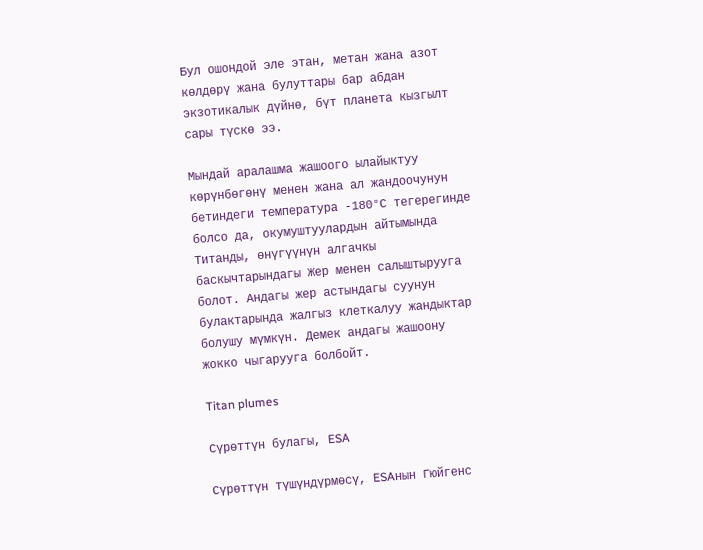Бул ошондой эле этан, метан жана азот көлдөрү жана булуттары бар абдан экзотикалык дүйнө, бүт планета кызгылт сары түскө ээ.

Мындай аралашма жашоого ылайыктуу көрүнбөгөнү менен жана ал жандоочунун бетиндеги температура -180°С тегерегинде болсо да, окумуштуулардын айтымында Титанды, өнүгүүнүн алгачкы баскычтарындагы Жер менен салыштырууга болот. Андагы жер астындагы суунун булактарында жалгыз клеткалуу жандыктар болушу мүмкүн. Демек андагы жашоону жокко чыгарууга болбойт.

Titan plumes

Сүрөттүн булагы, ESA

Сүрөттүн түшүндүрмөсү, ESAнын Гюйгенс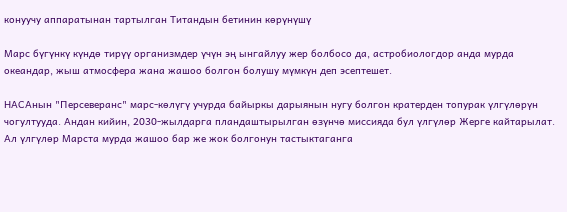конуучу аппаратынан тартылган Титандын бетинин көрүнүшү

Марс бүгүнкү күндө тирүү организмдер үчүн эң ынгайлуу жер болбосо да, астробиологдор анда мурда океандар, жыш атмосфера жана жашоо болгон болушу мүмкүн деп эсептешет.

НАСАнын "Персеверанс" марс-көлүгү учурда байыркы дарыянын нугу болгон кратерден топурак үлгүлөрүн чогултууда. Андан кийин, 2030-жылдарга пландаштырылган өзүнчө миссияда бул үлгүлөр Жерге кайтарылат. Ал үлгүлөр Марста мурда жашоо бар же жок болгонун тастыктаганга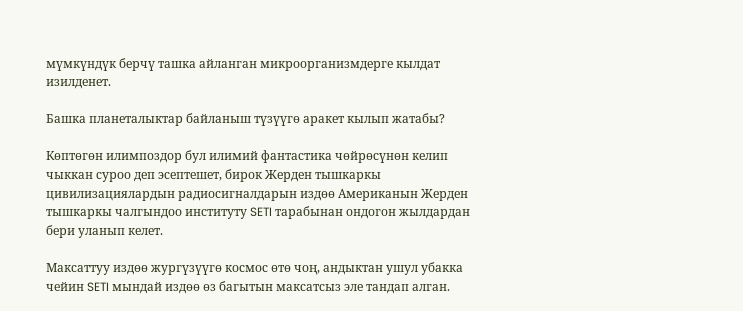мүмкүндүк берчү ташка айланган микроорганизмдерге кылдат изилденет.

Башка планеталыктар байланыш түзүүгө аракет кылып жатабы?

Көптөгөн илимпоздор бул илимий фантастика чөйрөсүнөн келип чыккан суроо деп эсептешет, бирок Жерден тышкаркы цивилизациялардын радиосигналдарын издөө Американын Жерден тышкаркы чалгындоо институту SETI тарабынан ондогон жылдардан бери уланып келет.

Максаттуу издөө жургүзүүгө космос өтө чоң, андыктан ушул убакка чейин SETI мындай издөө өз багытын максатсыз эле тандап алган.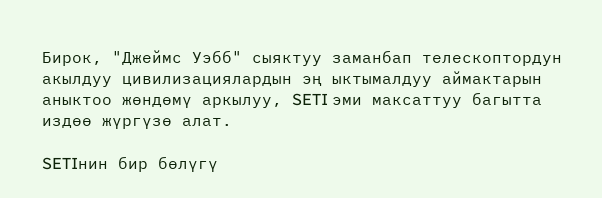Бирок, "Джеймс Уэбб" сыяктуу заманбап телескоптордун акылдуу цивилизациялардын эң ыктымалдуу аймактарын аныктоо жөндөмү аркылуу, SETI эми максаттуу багытта издөө жүргүзө алат.

SETIнин бир бөлүгү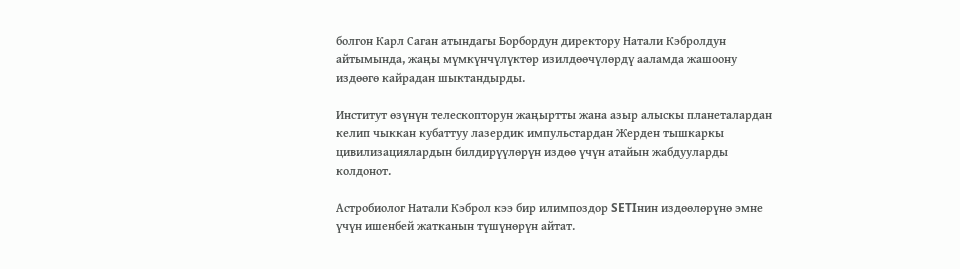болгон Карл Саган атындагы Борбордун директору Натали Кэбролдун айтымында, жаңы мүмкүнчүлүктөр изилдөөчүлөрдү ааламда жашоону издөөгө кайрадан шыктандырды.

Институт өзүнүн телескопторун жаңыртты жана азыр алыскы планеталардан келип чыккан кубаттуу лазердик импульстардан Жерден тышкаркы цивилизациялардын билдирүүлөрүн издөө үчүн атайын жабдууларды колдонот.

Астробиолог Натали Кэброл кээ бир илимпоздор SETIнин издөөлөрүнө эмне үчүн ишенбей жатканын түшүнөрүн айтат.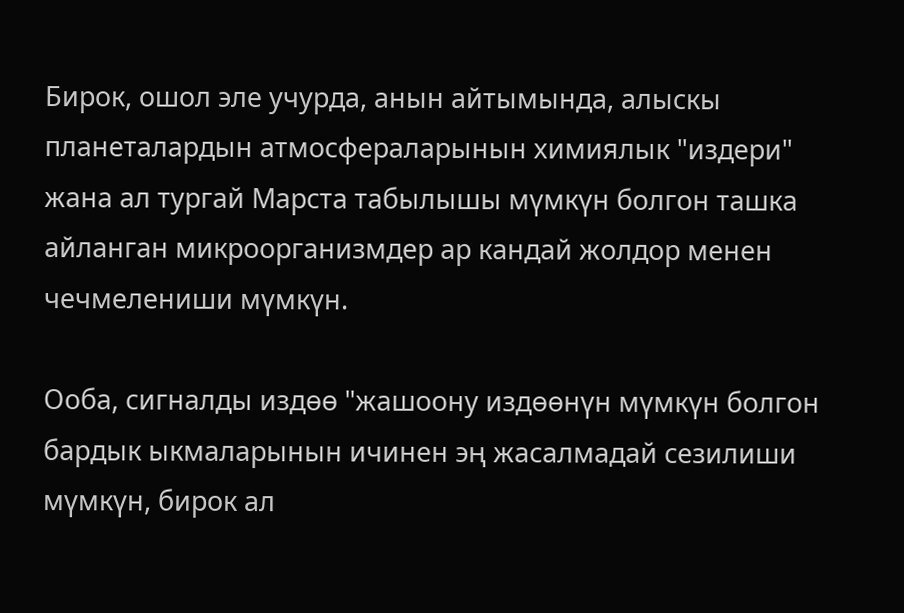Бирок, ошол эле учурда, анын айтымында, алыскы планеталардын атмосфераларынын химиялык "издери" жана ал тургай Марста табылышы мүмкүн болгон ташка айланган микроорганизмдер ар кандай жолдор менен чечмелениши мүмкүн.

Ооба, сигналды издөө "жашоону издөөнүн мүмкүн болгон бардык ыкмаларынын ичинен эң жасалмадай сезилиши мүмкүн, бирок ал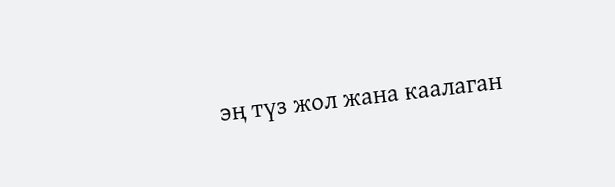эң түз жол жана каалаган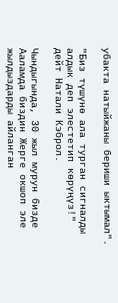убакта натыйжаны бериши ыктымал".

"Биз түшүнө ала турган сигналды алдык деп элестетип көрүңүз!" дейт Натали Кэброл.

Чындыгында, 30 жыл мурун бизде Ааламда биздин Жерге окшоп эле жылдыздарды айланган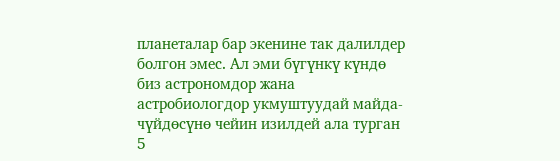планеталар бар экенине так далилдер болгон эмес. Ал эми бүгүнкү күндө биз астрономдор жана астробиологдор укмуштуудай майда-чүйдөсүнө чейин изилдей ала турган 5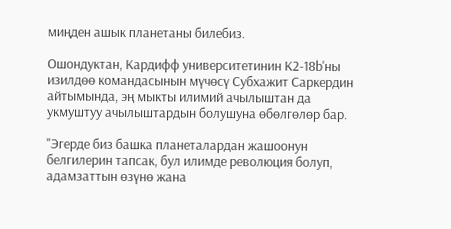миңден ашык планетаны билебиз.

Ошондуктан, Кардифф университетинин K2-18b'ны изилдөө командасынын мүчөсү Субхажит Саркердин айтымында, эң мыкты илимий ачылыштан да укмуштуу ачылыштардын болушуна өбөлгөлөр бар.

"Эгерде биз башка планеталардан жашоонун белгилерин тапсак, бул илимде революция болуп, адамзаттын өзүнө жана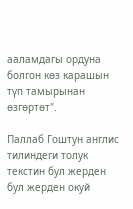ааламдагы ордуна болгон көз карашын түп тамырынан өзгөртөт".

Паллаб Гоштун англис тилиндеги толук текстин бул жерден бул жерден окуй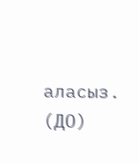аласыз. (ДО)